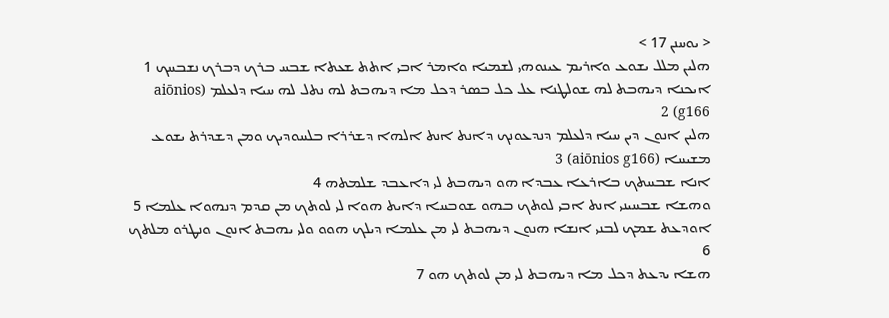< ܝܘܚܢܢ 17 >
ܗܠܝܢ ܡܠܠ ܝܫܘܥ ܘܐܪܝܡ ܥܝܢܘܗܝ ܠܫܡܝܐ ܘܐܡܪ ܐܒܝ ܐܬܬ ܫܥܬܐ ܫܒܚ ܒܪܟ ܕܒܪܟ ܢܫܒܚܟ 1
ܐܝܟܢܐ ܕܝܗܒܬ ܠܗ ܫܘܠܛܢܐ ܥܠ ܟܠ ܒܤܪ ܕܟܠ ܡܐ ܕܝܗܒܬ ܠܗ ܢܬܠ ܠܗ ܚܝܐ ܕܠܥܠܡ (aiōnios g166) 2
ܗܠܝܢ ܐܢܘܢ ܕܝܢ ܚܝܐ ܕܠܥܠܡ ܕܢܕܥܘܢܟ ܕܐܢܬ ܐܢܬ ܐܠܗܐ ܕܫܪܪܐ ܒܠܚܘܕܝܟ ܘܡܢ ܕܫܕܪܬ ܝܫܘܥ ܡܫܝܚܐ (aiōnios g166) 3
ܐܢܐ ܫܒܚܬܟ ܒܐܪܥܐ ܥܒܕܐ ܗܘ ܕܝܗܒܬ ܠܝ ܕܐܥܒܕ ܫܠܡܬܗ 4
ܘܗܫܐ ܫܒܚܝܢܝ ܐܢܬ ܐܒܝ ܠܘܬܟ ܒܗܘ ܫܘܒܚܐ ܕܐܝܬ ܗܘܐ ܠܝ ܠܘܬܟ ܡܢ ܩܕܡ ܕܢܗܘܐ ܥܠܡܐ 5
ܐܘܕܥܬ ܫܡܟ ܠܒܢܝ ܐܢܫܐ ܗܢܘܢ ܕܝܗܒܬ ܠܝ ܡܢ ܥܠܡܐ ܕܝܠܟ ܗܘܘ ܘܠܝ ܝܗܒܬ ܐܢܘܢ ܘܢܛܪܘ ܡܠܬܟ 6
ܗܫܐ ܝܕܥܬ ܕܟܠ ܡܐ ܕܝܗܒܬ ܠܝ ܡܢ ܠܘܬܟ ܗܘ 7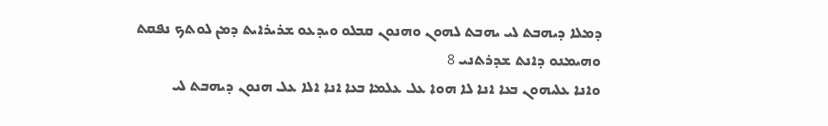ܕܡܠܐ ܕܝܗܒܬ ܠܝ ܝܗܒܬ ܠܗܘܢ ܘܗܢܘܢ ܩܒܠܘ ܘܝܕܥܘ ܫܪܝܪܐܝܬ ܕܡܢ ܠܘܬܟ ܢܦܩܬ ܘܗܝܡܢܘ ܕܐܢܬ ܫܕܪܬܢܝ 8
ܘܐܢܐ ܥܠܝܗܘܢ ܒܥܐ ܐܢܐ ܠܐ ܗܘܐ ܥܠ ܥܠܡܐ ܒܥܐ ܐܢܐ ܐܠܐ ܥܠ ܗܢܘܢ ܕܝܗܒܬ ܠܝ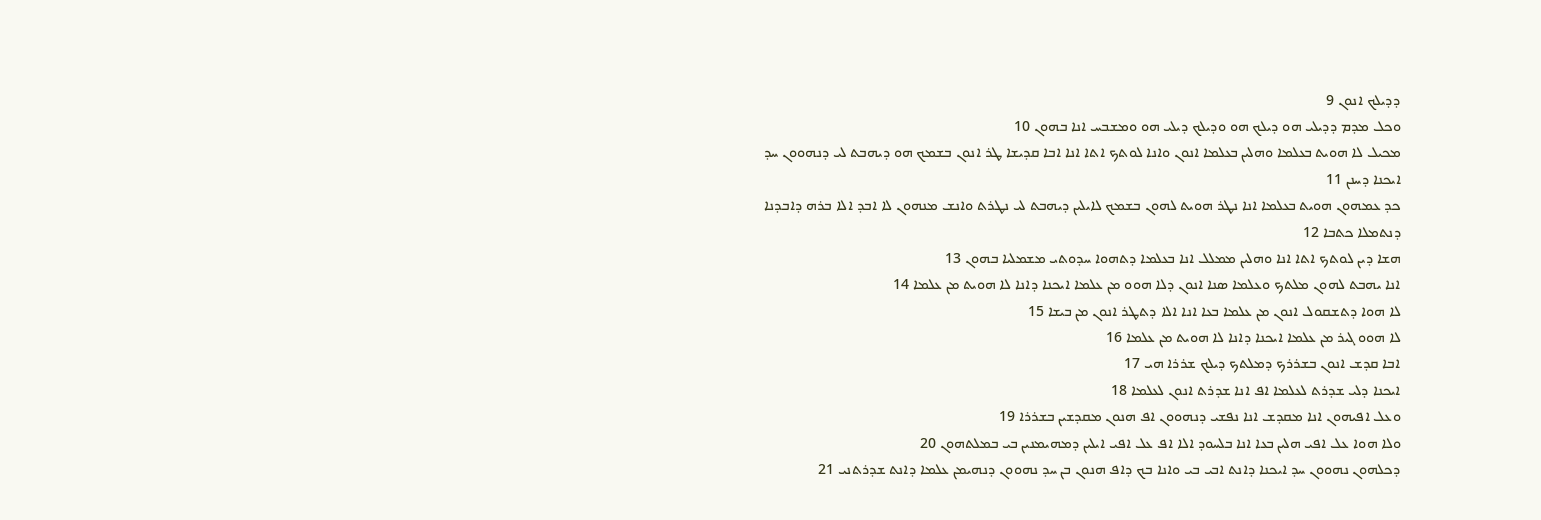ܕܕܝܠܟ ܐܢܘܢ 9
ܘܟܠ ܡܕܡ ܕܕܝܠܝ ܗܘ ܕܝܠܟ ܗܘ ܘܕܝܠܟ ܕܝܠܝ ܗܘ ܘܡܫܒܚ ܐܢܐ ܒܗܘܢ 10
ܡܟܝܠ ܠܐ ܗܘܝܬ ܒܥܠܡܐ ܘܗܠܝܢ ܒܥܠܡܐ ܐܢܘܢ ܘܐܢܐ ܠܘܬܟ ܐܬܐ ܐܢܐ ܐܒܐ ܩܕܝܫܐ ܛܪ ܐܢܘܢ ܒܫܡܟ ܗܘ ܕܝܗܒܬ ܠܝ ܕܢܗܘܘܢ ܚܕ ܐܝܟܢܐ ܕܚܢܢ 11
ܟܕ ܥܡܗܘܢ ܗܘܝܬ ܒܥܠܡܐ ܐܢܐ ܢܛܪ ܗܘܝܬ ܠܗܘܢ ܒܫܡܟ ܠܐܝܠܝܢ ܕܝܗܒܬ ܠܝ ܢܛܪܬ ܘܐܢܫ ܡܢܗܘܢ ܠܐ ܐܒܕ ܐܠܐ ܒܪܗ ܕܐܒܕܢܐ ܕܢܬܡܠܐ ܟܬܒܐ 12
ܗܫܐ ܕܝܢ ܠܘܬܟ ܐܬܐ ܐܢܐ ܘܗܠܝܢ ܡܡܠܠ ܐܢܐ ܒܥܠܡܐ ܕܬܗܘܐ ܚܕܘܬܝ ܡܫܡܠܝܐ ܒܗܘܢ 13
ܐܢܐ ܝܗܒܬ ܠܗܘܢ ܡܠܬܟ ܘܥܠܡܐ ܤܢܐ ܐܢܘܢ ܕܠܐ ܗܘܘ ܡܢ ܥܠܡܐ ܐܝܟܢܐ ܕܐܢܐ ܠܐ ܗܘܝܬ ܡܢ ܥܠܡܐ 14
ܠܐ ܗܘܐ ܕܬܫܩܘܠ ܐܢܘܢ ܡܢ ܥܠܡܐ ܒܥܐ ܐܢܐ ܐܠܐ ܕܬܛܪ ܐܢܘܢ ܡܢ ܒܝܫܐ 15
ܠܐ ܗܘܘ ܓܝܪ ܡܢ ܥܠܡܐ ܐܝܟܢܐ ܕܐܢܐ ܠܐ ܗܘܝܬ ܡܢ ܥܠܡܐ 16
ܐܒܐ ܩܕܫ ܐܢܘܢ ܒܫܪܪܟ ܕܡܠܬܟ ܕܝܠܟ ܫܪܪܐ ܗܝ 17
ܐܝܟܢܐ ܕܠܝ ܫܕܪܬ ܠܥܠܡܐ ܐܦ ܐܢܐ ܫܕܪܬ ܐܢܘܢ ܠܥܠܡܐ 18
ܘܥܠ ܐܦܝܗܘܢ ܐܢܐ ܡܩܕܫ ܐܢܐ ܢܦܫܝ ܕܢܗܘܘܢ ܐܦ ܗܢܘܢ ܡܩܕܫܝܢ ܒܫܪܪܐ 19
ܘܠܐ ܗܘܐ ܥܠ ܐܦܝ ܗܠܝܢ ܒܥܐ ܐܢܐ ܒܠܚܘܕ ܐܠܐ ܐܦ ܥܠ ܐܦܝ ܐܝܠܝܢ ܕܡܗܝܡܢܝܢ ܒܝ ܒܡܠܬܗܘܢ 20
ܕܟܠܗܘܢ ܢܗܘܘܢ ܚܕ ܐܝܟܢܐ ܕܐܢܬ ܐܒܝ ܒܝ ܘܐܢܐ ܒܟ ܕܐܦ ܗܢܘܢ ܒܢ ܚܕ ܢܗܘܘܢ ܕܢܗܝܡܢ ܥܠܡܐ ܕܐܢܬ ܫܕܪܬܢܝ 21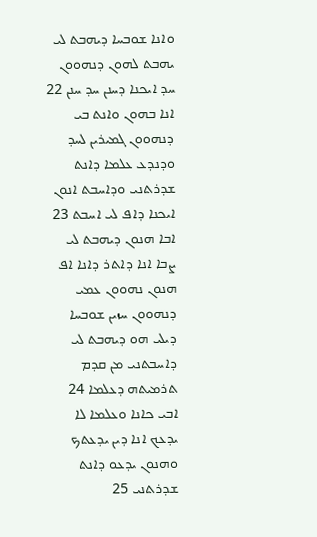ܘܐܢܐ ܫܘܒܚܐ ܕܝܗܒܬ ܠܝ ܝܗܒܬ ܠܗܘܢ ܕܢܗܘܘܢ ܚܕ ܐܝܟܢܐ ܕܚܢܢ ܚܕ ܚܢܢ 22
ܐܢܐ ܒܗܘܢ ܘܐܢܬ ܒܝ ܕܢܗܘܘܢ ܓܡܝܪܝܢ ܠܚܕ ܘܕܢܕܥ ܥܠܡܐ ܕܐܢܬ ܫܕܪܬܢܝ ܘܕܐܚܒܬ ܐܢܘܢ ܐܝܟܢܐ ܕܐܦ ܠܝ ܐܚܒܬ 23
ܐܒܐ ܗܢܘܢ ܕܝܗܒܬ ܠܝ ܨܒܐ ܐܢܐ ܕܐܬܪ ܕܐܢܐ ܐܦ ܗܢܘܢ ܢܗܘܘܢ ܥܡܝ ܕܢܗܘܘܢ ܚܙܝܢ ܫܘܒܚܐ ܕܝܠܝ ܗܘ ܕܝܗܒܬ ܠܝ ܕܐܚܒܬܢܝ ܡܢ ܩܕܡ ܬܪܡܝܬܗ ܕܥܠܡܐ 24
ܐܒܝ ܟܐܢܐ ܘܥܠܡܐ ܠܐ ܝܕܥܟ ܐܢܐ ܕܝܢ ܝܕܥܬܟ ܘܗܢܘܢ ܝܕܥܘ ܕܐܢܬ ܫܕܪܬܢܝ 25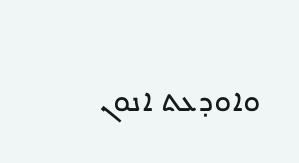ܘܐܘܕܥܬ ܐܢܘܢ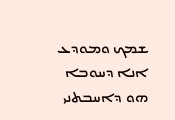ܫܡܟ ܘܡܘܕܥ ܐܢܐ ܕܚܘܒܐ ܗܘ ܕܐܚܒܬܢܝ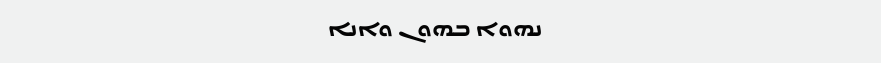ܢܗܘܐ ܒܗܘܢ ܘܐܢܐ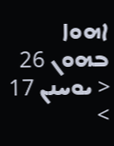ܐܗܘܐ ܒܗܘܢ 26
< ܝܘܚܢܢ 17 >